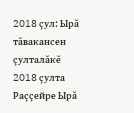2018 çул: Ырă тăвакансен çулталăкĕ
2018 çулта Раççейре Ырă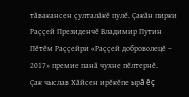тăвакансен çулталăкĕ пулĕ. Çакăн пирки Раççей Президенчĕ Владимир Путин Пĕтĕм Раççейри «Раççей доброволецĕ – 2017» премие панă чухне пĕлтернĕ.
Çак чыслав Хăйсен ирĕкĕпе ырă ĕç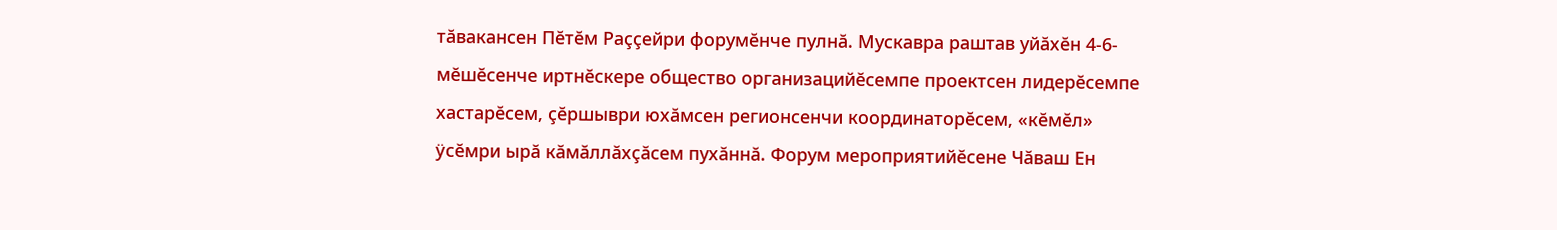тăвакансен Пĕтĕм Раççейри форумĕнче пулнă. Мускавра раштав уйăхĕн 4-6-мĕшĕсенче иртнĕскере общество организацийĕсемпе проектсен лидерĕсемпе хастарĕсем, çĕршыври юхăмсен регионсенчи координаторĕсем, «кĕмĕл» ÿсĕмри ырă кăмăллăхçăсем пухăннă. Форум мероприятийĕсене Чăваш Ен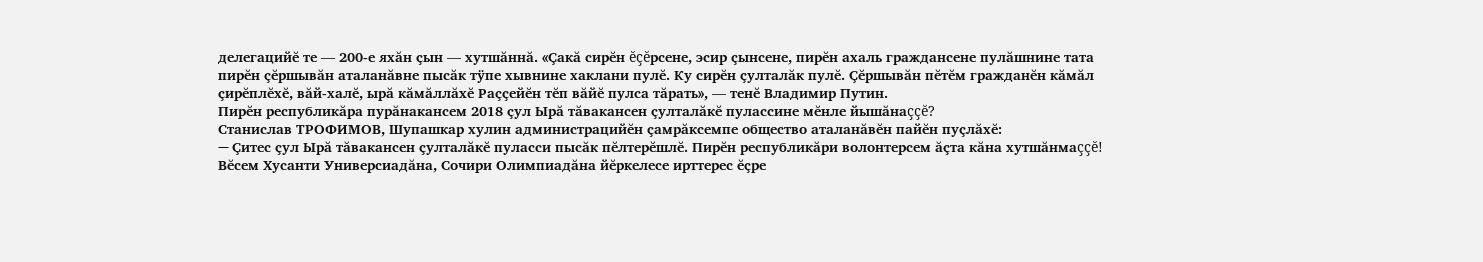делегацийĕ те — 200-е яхăн çын — хутшăннă. «Çакă сирĕн ĕçĕрсене, эсир çынсене, пирĕн ахаль граждансене пулăшнине тата пирĕн çĕршывăн аталанăвне пысăк тÿпе хывнине хаклани пулĕ. Ку сирĕн çулталăк пулĕ. Çĕршывăн пĕтĕм гражданĕн кăмăл çирĕплĕхĕ, вăй-халĕ, ырă кăмăллăхĕ Раççейĕн тĕп вăйĕ пулса тăрать», — тенĕ Владимир Путин.
Пирĕн республикăра пурăнакансем 2018 çул Ырă тăвакансен çулталăкĕ пулассине мĕнле йышăнаççĕ?
Станислав ТРОФИМОВ, Шупашкар хулин администрацийĕн çамрăксемпе общество аталанăвĕн пайĕн пуçлăхĕ:
— Çитес çул Ырă тăвакансен çулталăкĕ пуласси пысăк пĕлтерĕшлĕ. Пирĕн республикăри волонтерсем ăçта кăна хутшăнмаççĕ! Вĕсем Хусанти Универсиадăна, Сочири Олимпиадăна йĕркелесе ирттерес ĕçре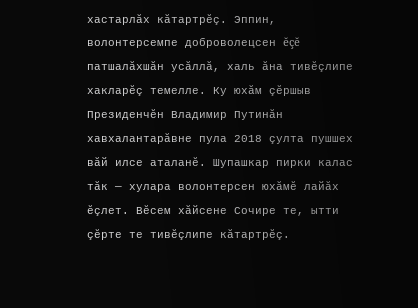хастарлăх кăтартрĕç. Эппин, волонтерсемпе доброволецсен ĕçĕ патшалăхшăн усăллă, халь ăна тивĕçлипе хакларĕç темелле. Ку юхăм çĕршыв Президенчĕн Владимир Путинăн хавхалантарăвне пула 2018 çулта пушшех вăй илсе аталанĕ. Шупашкар пирки калас тăк — хулара волонтерсен юхăмĕ лайăх ĕçлет. Вĕсем хăйсене Сочире те, ытти çĕрте те тивĕçлипе кăтартрĕç.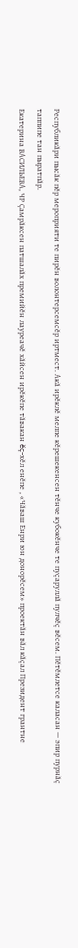Республикăри пысăк пĕр мероприяти те пирĕн волонтерсемсĕр иртмест. Акă ирĕклĕ мелпе кĕрешекенсен тĕнче кубокĕнче те пуçаруллă пулчĕç вĕсем. Пĕтĕмлетсе каласан — эпир пурнăç таппипе тан пыратпăр.
Екатерина ВАСИЛЬЕВА, ЧР Çамрăксен патшалăх премийĕн лауреачĕ хăйсен ирĕкĕпе тăвакан ĕç-хĕл енĕпе , «Чăваш Енри юн донорĕсем» проектăн вăл кăçал Президент грантне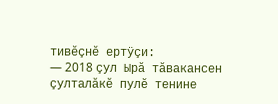тивĕçнĕ ертÿçи:
— 2018 çул Ырă тăвакансен çулталăкĕ пулĕ тенине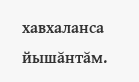хавхаланса йышăнтăм.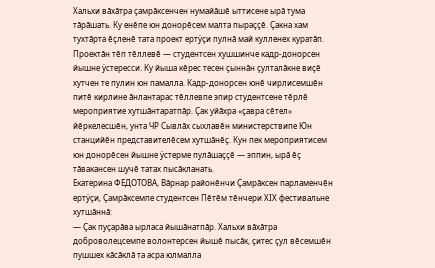Хальхи вăхăтра çамрăксенчен нумайăшĕ ыттисене ырă тума тăрăшать. Ку енĕпе юн донорĕсем малта пыраççĕ. Çакна хам тухтăрта ĕçленĕ тата проект ертÿçи пулнă май кулленех куратăп. Проектăн тĕп тĕллевĕ — студентсен хушшинче кадр-донорсен йышне ÿстересси. Ку йыша кĕрес тесен çыннăн çулталăкне виçĕ хутчен те пулин юн памалла. Кадр-донорсен юнĕ чирлисемшĕн питĕ кирлине ăнлантарас тĕллевпе эпир студентсене тĕрлĕ мероприятие хутшăнтаратпăр. Çак уйăхра «çавра сĕтел» йĕркелесшĕн, унта ЧР Сывлăх сыхлавĕн министерствипе Юн станцийĕн представителĕсем хутшăнĕç. Кун пек мероприятисем юн донорĕсен йышне ÿстерме пулăшаççĕ — эппин, ырă ĕç тăвакансен шучĕ татах пысăкланать.
Екатерина ФЕДОТОВА, Вăрнар районĕнчи Çамрăксен парламенчĕн ертÿçи, Çамрăксемпе студентсен Пĕтĕм тĕнчери XIX фестивальне хутшăннă:
— Çак пуçарăва ырласа йышăнатпăр. Хальхи вăхăтра доброволецсемпе волонтерсен йышĕ пысăк, çитес çул вĕсемшĕн пушшех кăсăклă та асра юлмалла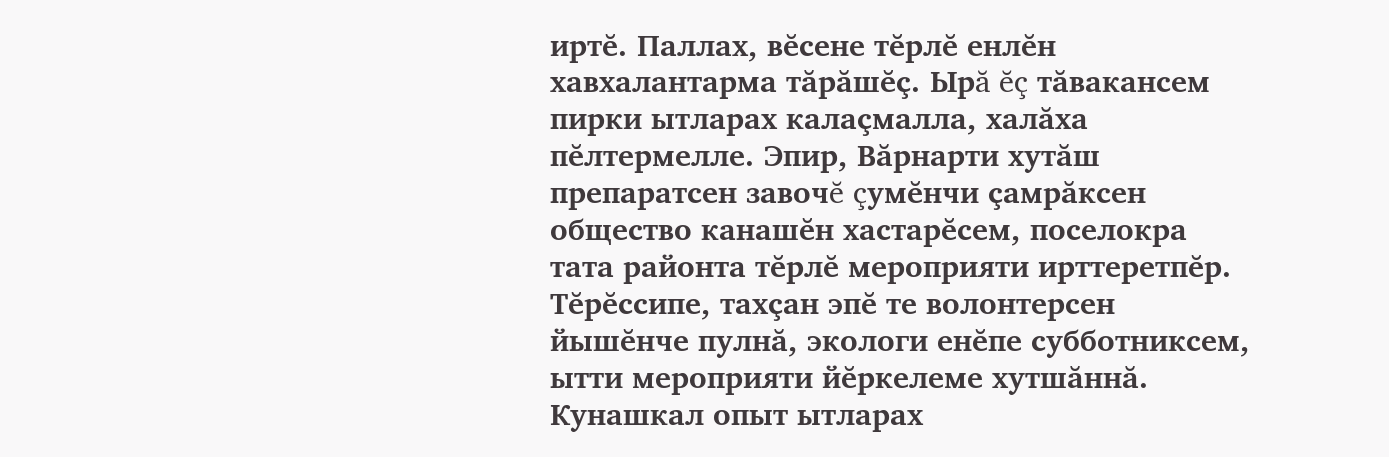иртĕ. Паллах, вĕсене тĕрлĕ енлĕн хавхалантарма тăрăшĕç. Ырă ĕç тăвакансем пирки ытларах калаçмалла, халăха пĕлтермелле. Эпир, Вăрнарти хутăш препаратсен завочĕ çумĕнчи çамрăксен общество канашĕн хастарĕсем, поселокра тата районта тĕрлĕ мероприяти ирттеретпĕр. Тĕрĕссипе, тахçан эпĕ те волонтерсен йышĕнче пулнă, экологи енĕпе субботниксем, ытти мероприяти йĕркелеме хутшăннă. Кунашкал опыт ытларах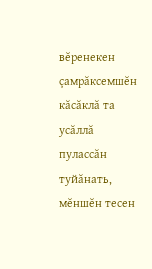вĕренекен çамрăксемшĕн кăсăклă та усăллă пулассăн туйăнать, мĕншĕн тесен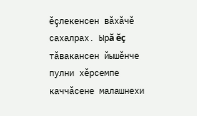ĕçлекенсен вăхăчĕ сахалрах. Ырă ĕç тăвакансен йышĕнче пулни хĕрсемпе каччăсене малашнехи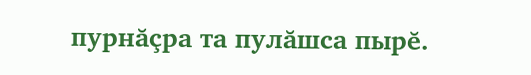пурнăçра та пулăшса пырĕ.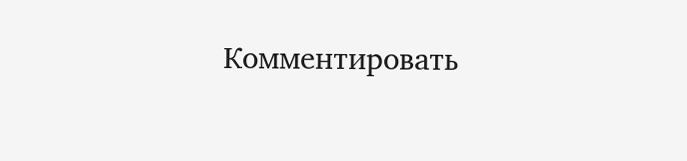Комментировать